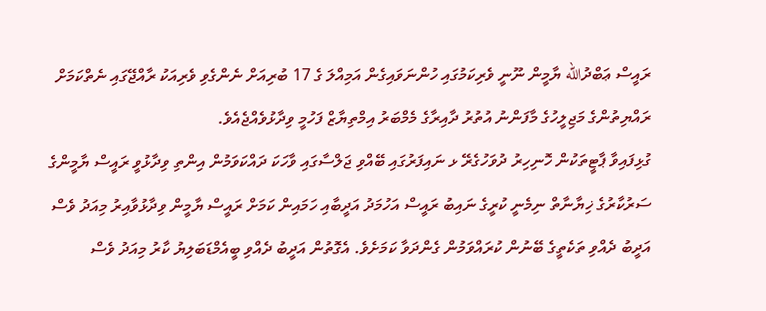ރައީސް ޢަބްދުالله ޔާމީން ނޫނީ ވެރިކަމުގައި ހުންނަވައިގެން އަމިއްލަ ގެ 17 ބުރިއަށް ނެންގެވި ވެރިއަކު ރާއްޖޭގައި ނެތްކަމަށް ރައްޔިތުންގެ މަޖިލީހުގެ މާފަންނު އުތުރު ދާއިރާގެ މެމްބަރު އިމްތިޔާޒް ފަހުމީ ވިދާޅުވެއްޖެއެވެ.
ގުޅިފައިވާ ޕާޓީތަކުން ހޮނިހިރު ދުވަހުގެރޭ ޅ ނައިފަރުގައި ބޭއްވި ޖަލްސާގައި ވާހަކަ ދައްކަވަމުން އިންތި ވިދާޅުވީ ރައީސް ޔާމީންގެ ސަރުކާރުގެ ޚިޔާނާތް ނިމެނީ ކުރީގެ ނައިބު ރައީސް އަހުމަދު އަދީބާއި ހަމައިން ކަމަށް ރައީސް ޔާމީން ވިދާޅުވާއިރު މިއަދު ވެސް އަދީބު ދެއްވި ތަކެތީގެ ބޭނުން ކުރައްވަމުން ގެންދަވާ ކަމަށެވެ. އެގޮތުން އަދީބު ދެއްވި ބީއެމްޑަބަލިޔު ކާރު މިއަދު ވެސް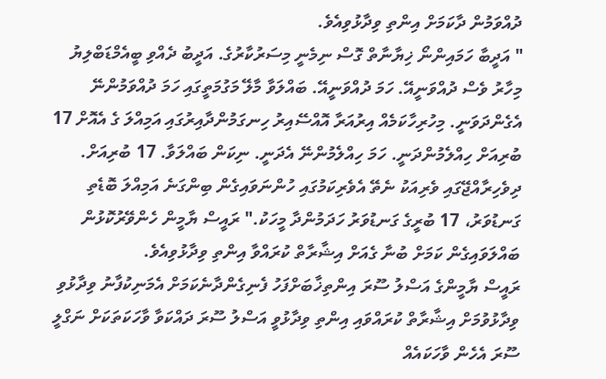ދުއްވަމުން ދާކަމަށް އިންތި ވިދާޅުވިއެވެ.
" އަދީބާ ހަމައިންނޯ ޚިޔާނާތް ގޮސް ނިމެނީ މިސަރުކާރުގެ. އަދީބު ދެއްވި ބީއެމްޑަބްލިޔު މިހާރު ވެސް ދުއްވަނީއޭ. ހަމަ ދުއްވަނީއޭ. ބައްލަވާ މާލޭ މަގުމަތީގައި ހަމަ ދުއްވަމުންނޭ އެގެންދަވަނީ. މިހުރިހާކަމެއް އިރުއަރާ އޮއްސޭއިރު ހިނގަމުންދާއިރުގައި އަމިއްލަ ގެ އެއޮށް 17 ބުރިއަށް ހިއްލެމުންދަނީ. ހަމަ ހިއްލެމުންނޭ އެދަނީ. ނިކަން ބައްލަވާ. 17 ބުރިއަށް. ދިވެހިރާއްޖޭގައި ވެރިއަކު ނެތޭ އެވެރިކަމުގައި ހުންނަވައިގެން ބިންގަނެ އަމިއްލަ ބޮޑެތި ގަނޑުވަރު، 17 ބުރީގެ ގަނޑުވަރު ހަދަމުންދާ މީހަކު." ރައީސް ޔާމީން ހެންވޭރުކޮޅުން ބައްލަވައިގެން ކަމަށް ބުނާ ގެއަށް އިޝާރާތް ކުރައްވާ އިންތި ވިދާޅުވިއެވެ.
ރައީސް ޔާމީންގެ އަސްލު ސޫރަ އިންތިޚާބަށްފަހު ފެނިގެންދާނެކަމަށް އެމަނިކުފާނު ވިދާޅުވި ވިދާޅުވުމަށް އިޝާރާތް ކުރައްވައި އިންތި ވިދާޅުވީ އަސްލު ސޫރަ ދައްކަވާ ވާހަކަތަކަށް ނަގްލީ ސޫރަ އެހެން ވާހަކައެއް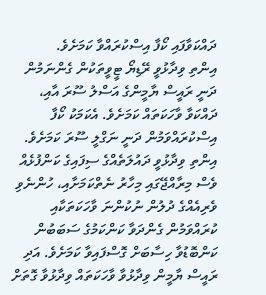ދައްކަވާފައި ކޯފާ އިސްކުރައްވާ ކަމަށެވެ.
އިންތި ވިދާޅުވީ ރޭޑިޔޯ ޓީވީތަކުން ގެންނަމުން ދަނީ ރައީސް ޔާމީންގެ އަސްލު ސޫރަ އާއި، ދައްކަވާ ވާހަކަތައް ކަމަށެވެ. އެކަމަކު ކޯފާ އިސްކުރައްވަމުން ދަނީ ނަގްލީ ސޫރަ ކަމަށެވެ.
އިންތި ވިދާޅުވީ ދައުލަތެއްގެ ސިފައިގެ ކަންފުޅެއް ވެސް މިރާއްޖޭގައި މިހާރު ނެތްކަމަށާއި، ހުންނެވި ވެރިއެއްގެ ދުލުން ނުކުންނަ ވާހަކަތަކާއި ކުރައްވަމުން ގެންދަވާ ކަންކަމުގެ ސަބަބުން ކަންބޮޑުވާ ހިސާބަށް ގޮސްފައިވާ ކަމަށެވެ. އަދި ރައީސް ޔާމީން ވިދާޅުވާ ވާހަކަތައް ވިދާޅުވާ ގޮތަށް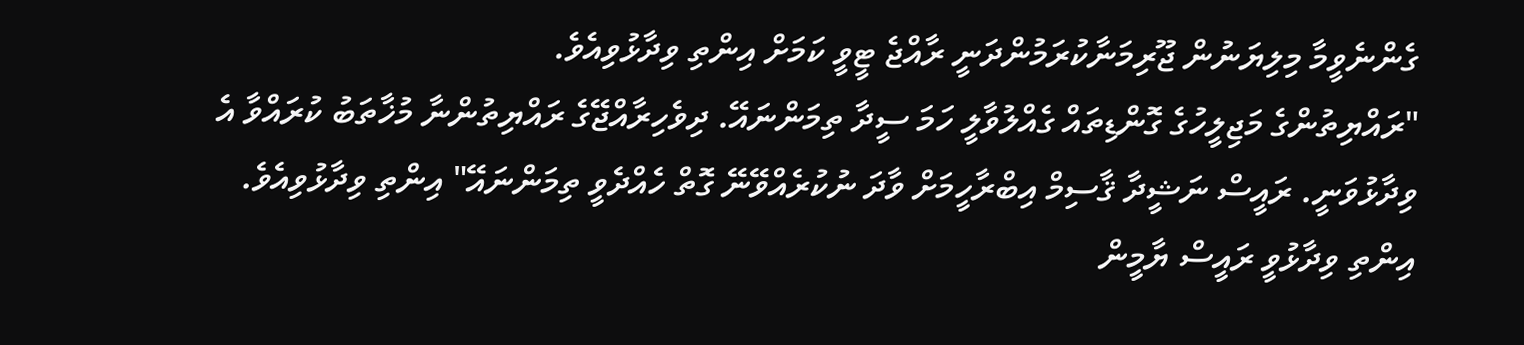ގެންނެވީމާ މިލިޔަނުން ޖޫރިމަނާކުރަމުންދަނީ ރާއްޖެ ޓީވީ ކަމަށް އިންތި ވިދާޅުވިއެވެ.
"ރައްޔިތުންގެ މަޖިލީހުގެ ގޮންޑިތައް ގެއްލުވާލީ ހަމަ ސީދާ ތިމަންނައޭ. ދިވެހިރާއްޖޭގެ ރައްޔިތުންނާ މުޚާތަބު ކުރައްވާ އެ ވިދާޅުވަނީ. ރައީސް ނަޝީދާ ޤާސިމް އިބްރާހީމަށް ވާދަ ނުކުރެއްވޭނޭ ގޮތް ހެއްދެވީ ތިމަންނައޭ" އިންތި ވިދާޅުވިއެވެ.
އިންތި ވިދާޅުވީ ރައީސް ޔާމީން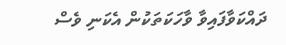ދައްކަވާފައިވާ ވާހަކަތަކުން އެކަނި ވެސް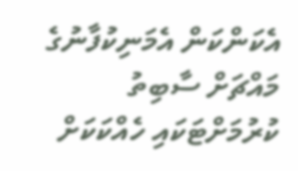އެކަންކަން އެމަނިކުފާނުގެ މައްޗަށް ސާބިތު ކުރުމަށްޓަކައި ހެއްކަކަށް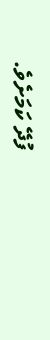ފުދޭ ކަމަށެވެ.